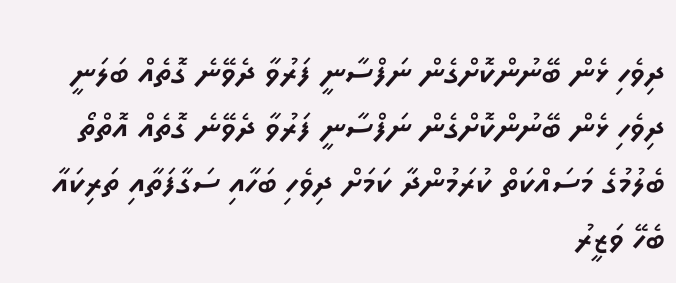ދިވެހި ޅެން ބޭނުންކޮށްގެން ނަފްސާނީ ފަރުވާ ދެވޭނެ ގޮތެއް ބަލަނީ
ދިވެހި ޅެން ބޭނުންކޮށްގެން ނަފްސާނީ ފަރުވާ ދެވޭނެ ގޮތެއް އޮތްތޯ ބެލުމުގެ މަސައްކަތް ކުރަމުންދާ ކަމަށް ދިވެހި ބަހާއި ސަގާފަތާއި ތަރިކައާ ބެހޭ ވަޒީރު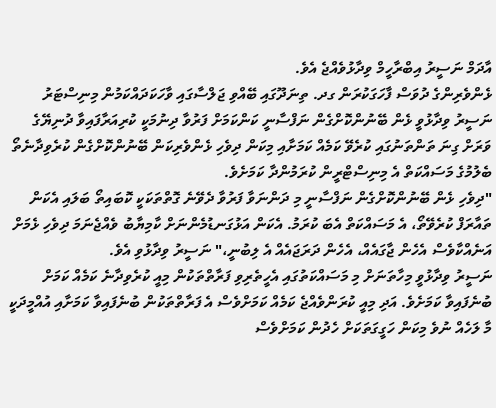އާދަމް ނަސީރު އިބްރާހީމް ވިދާޅުވެއްޖެ އެވެ.
ޅެންވެރިންގެ ދުވަސް ފާހަގަކުރަން ގދ. ތިނަދޫގައި ބޭއްވި ޖަލްސާގައި ވާހަކަދައްކަމުން މިނިސްޓަރު ނަސީރު ވިދާޅުވީ ޅެން ބޭނުންކޮށްގެން ނަފްސާނީ ކަންކަމަށް ފަރުވާ ދިނުމަކީ ކުރިއަރާފައިވާ ދުނިޔޭގެ ވަރަށް ގިނަ ތަންތަނުގައި ކުރެވޭ ކަމެއް ކަމަށާއި މިކަން ދިވެހި ޅެންވެރިކަން ބޭނުންކޮށްގެން ކުރެވިދާނެތޯ ބެލުމުގެ މަސައްކަތް އެ މިނިސްޓްރީން ކުރަމުންދާ ކަމަށެވެ.
"ދިވެހި ޅެން ބޭނުންކޮށްގެން ނަފްސާނީ މި ދަންނަވާ ފަރުވާ ދެވޭނެ ގޮތްތަކަކީ ކޮބައިތޯ ބަލައި އެކަން ތައާރަފް ކުރެވޭތޯ، އެ މަސައްކަތް އެބަ ކުރަމު. އެކަން އަޅުގަނޑުމެންނަށް ކާމިޔާބު ވެއްޖެނަމަ ދިވެހި ޅެމަށް އަނެއްކާވެސް އެހެން ޖާގައެއް، އެހެން ދަރަޖައެއް އެ ލިބުނީ،" ނަސީރު ވިދާޅުވި އެވެ.
ނަސީރު ވިދާޅުވީ މިހާތަނަށް މި މަސައްކަތުގައި އެހީތެރިވި ފަރާތްތަކުން މިއީ ކުރެވިދާނެ ކަމެއް ކަމަށް ބުނެފައިވާ ކަމަށެވެ. އަދި މިއީ ކުރަންވެއްޖެ ކަމެއް ކަމަށްވެސް އެ ފަރާތްތަކުން ބުނެފައިވާ ކަމަށާއި އުއްމީދަކީ މާ ލަހެއް ނުވެ މިކަން ހަގީގަތަކަށް ހެދުން ކަމަށްވެސް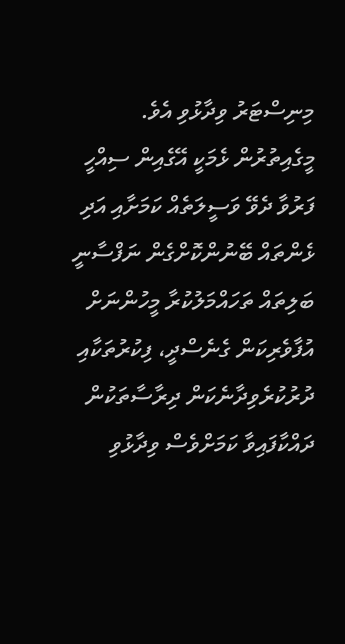މިނިސްޓަރު ވިދާޅުވި އެވެ.
މީގެއިތުރުން ޅެމަކީ އޭގެއިން ސިއްހީ ފަރުވާ ދެވޭ ވަސީލަތެއް ކަމަށާއި އަދި ޅެންތައް ބޭނުންކޮށްގެން ނަފްސާނީ ބަލިތައް ތަހައްމަލުކުރާ މީހުންނަށް އުފާވެރިކަން ގެނެސްދީ، ފިކުރުތަކާއި ދުރުކުރެވިދާނެކަން ދިރާސާތަކުން ދައްކާފައިވާ ކަމަށްވެސް ވިދާޅުވި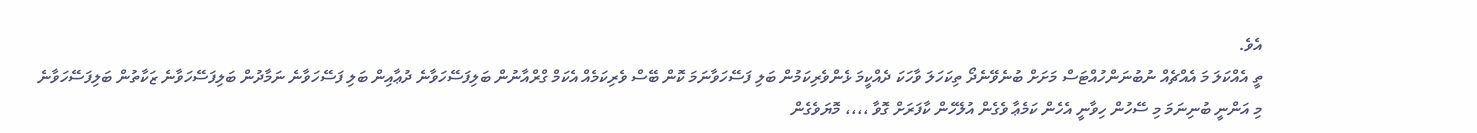އެވެ.
ތީ އެއްކަލަ މަ އެއްޗެއް ނުބުނަންހުއްޓަސް މަށަށް ބުނެވޭނެދޯ ތިކަހަލަ ވާހަކަ ދެއްކީމަ ޅެންވެރިކަމުން ބަލި ފަސޭހަވާނަމަ ކޮން ބޭސް ވެރިކަމެއް އެކަމް ގްރްއާނުން ބަލިފަސޭހަވާނެ ދުޢާއިން ބަލި ފަސޭހަވާނެ ނަމާދުން ބަލިފަސޭހަވާނެ ޒަކާތުން ބަލިފަސޭހަވާނެ
މި އަންނީ ބުނިނަމަ މި ސޭހުން ހިވާނީ އެހެން ކަމެޢާ ވެގެން އުލޭހެން ކާފަރަށް ގޮވާ ،،،، މޮޔަވެގެން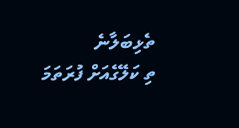ތެޅިބަލާނެ
ތި ކަލޭގެއަށް ފުރަތަމަ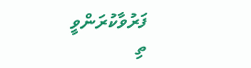ފަރުވާކުރަންވީ
ތި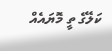ކަލޭގެ ތީ މޮޔައެއް